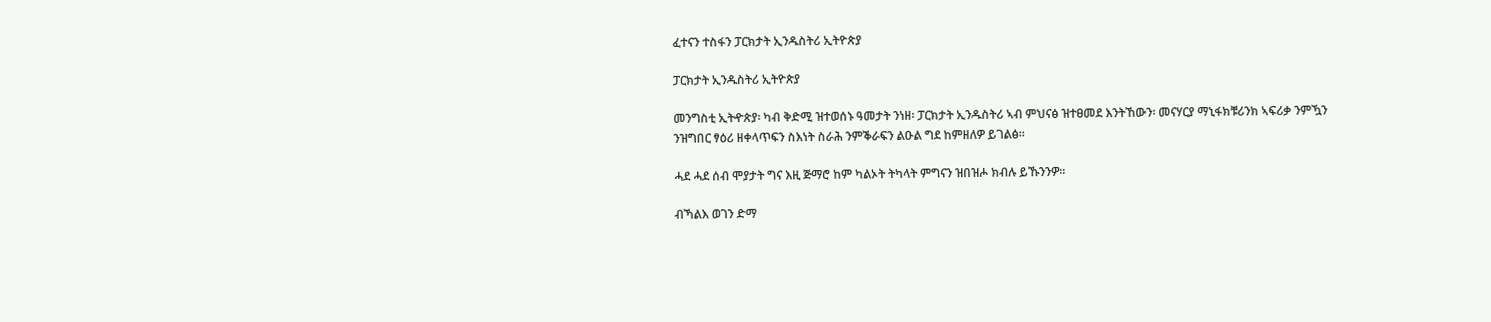ፈተናን ተስፋን ፓርክታት ኢንዱስትሪ ኢትዮጵያ

ፓርክታት ኢንዱስትሪ ኢትዮጵያ

መንግስቲ ኢትዯጵያ፡ ካብ ቅድሚ ዝተወሰኑ ዓመታት ንነዘ፡ ፓርክታት ኢንዱስትሪ ኣብ ምህናፅ ዝተፀመደ እንትኸውን፡ መናሃርያ ማኒፋክቹሪንክ ኣፍሪቃ ንምዃን ንዝግበር ፃዕሪ ዘቀላጥፍን ስእነት ስራሕ ንምቕራፍን ልዑል ግደ ከምዘለዎ ይገልፅ።

ሓደ ሓደ ሰብ ሞያታት ግና እዚ ጅማሮ ከም ካልኦት ትካላት ምግናን ዝበዝሖ ክብሉ ይኹንንዎ።

ብኻልእ ወገን ድማ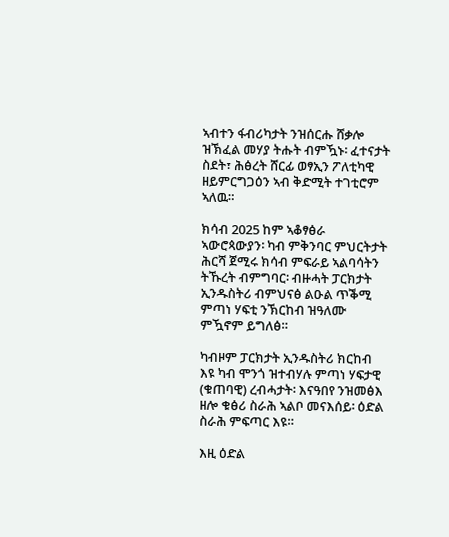ኣብተን ፋብሪካታት ንዝሰርሑ ሸቃሎ ዝኽፈል መሃያ ትሑት ብምዃኑ፡ ፈተናታት ስደት፣ ሕፅረት ሸርፊ ወፃኢን ፖለቲካዊ ዘይምርግጋዕን ኣብ ቅድሚት ተገቲሮም ኣለዉ።

ክሳብ 2025 ከም ኣቆፃፅራ ኣውሮጳውያን፡ ካብ ምቅንባር ምህርትታት ሕርሻ ጀሚሩ ክሳብ ምፍራይ ኣልባሳትን ትኹረት ብምግባር፡ ብዙሓት ፓርክታት ኢንዱስትሪ ብምህናፅ ልዑል ጥቕሚ ምጣነ ሃፍቲ ንኽርከብ ዝዓለሙ ምዃኖም ይግለፅ።

ካብዞም ፓርክታት ኢንዱስትሪ ክርከብ እዩ ካብ ሞንጎ ዝተብሃሉ ምጣነ ሃፍታዊ (ቁጠባዊ) ረብሓታት፡ እናዓበየ ንዝመፅእ ዘሎ ቁፅሪ ስራሕ ኣልቦ መናእሰይ፡ ዕድል ስራሕ ምፍጣር እዩ።

እዚ ዕድል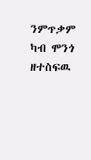ንምጥቃም ካብ ሞንጎ ዘተስፍዉ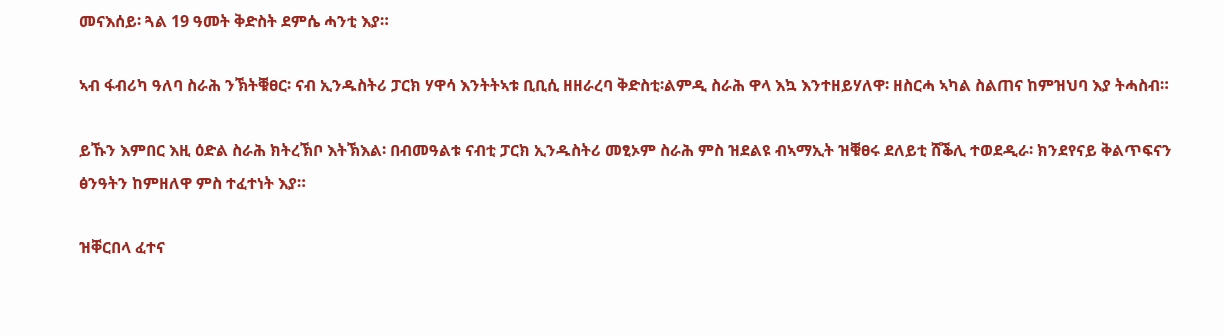መናእሰይ፡ ጓል 19 ዓመት ቅድስት ደምሴ ሓንቲ እያ።

ኣብ ፋብሪካ ዓለባ ስራሕ ንኽትቑፀር፡ ናብ ኢንዱስትሪ ፓርክ ሃዋሳ እንትትኣቱ ቢቢሲ ዘዘራረባ ቅድስቲ፡ልምዲ ስራሕ ዋላ እኳ እንተዘይሃለዋ፡ ዘስርሓ ኣካል ስልጠና ከምዝህባ እያ ትሓስብ።

ይኹን እምበር እዚ ዕድል ስራሕ ክትረኽቦ እትኽእል፡ በብመዓልቱ ናብቲ ፓርክ ኢንዱስትሪ መፂኦም ስራሕ ምስ ዝደልዩ ብኣማኢት ዝቑፀሩ ደለይቲ ሸቕሊ ተወደዲራ፡ ክንደየናይ ቅልጥፍናን ፅንዓትን ከምዘለዋ ምስ ተፈተነት እያ።

ዝቐርበላ ፈተና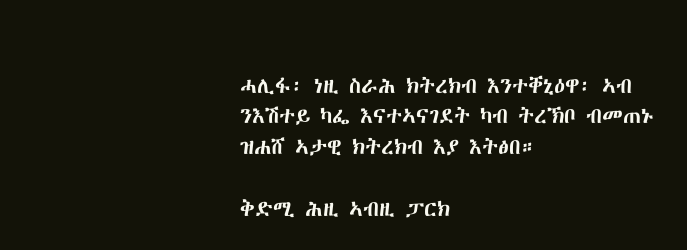ሓሊፋ፡ ነዚ ስራሕ ክትረክብ እንተቐኒዕዋ፡ ኣብ ንእሽተይ ካፌ እናተኣናገደት ካብ ትረኽቦ ብመጠኑ ዝሐሸ ኣታዊ ክትረክብ እያ እትፅበ።

ቅድሚ ሕዚ ኣብዚ ፓርክ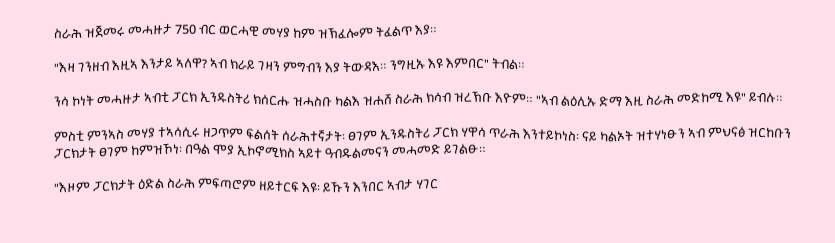ስራሕ ዝጀመሩ መሓዙታ 750 ብር ወርሓዊ መሃያ ከም ዝኽፈሎም ትፈልጥ እያ።

"እዛ ገንዘብ እዚኣ እንታይ ኣለዋ? ኣብ ክራይ ገዛን ምግብን እያ ትውዳእ። ንግዚኡ እዩ እምበር" ትብል።

ንሳ ኮነት መሓዙታ ኣብቲ ፓርክ ኢንዱስትሪ ክሰርሑ ዝሓስቡ ካልእ ዝሐሸ ስራሕ ክሳብ ዝረኽቡ እዮም። "ኣብ ልዕሊኡ ድማ እዚ ስራሕ መድከሚ እዩ" ይብሉ።

ምስቲ ምንኣስ መሃያ ተኣሳሲሩ ዘጋጥም ፍልሰት ሰራሕተኛታት፡ ፀገም ኢንዱስትሪ ፓርክ ሃዋሳ ጥራሕ እንተይኮነስ፡ ናይ ካልኦት ዝተሃነፁን ኣብ ምህናፅ ዝርከቡን ፓርክታት ፀገም ከምዝኾነ፡ በዓል ሞያ ኢኮኖሚክስ ኣይተ ዓብዱልመናን መሓመድ ይገልፁ።

"እዞም ፓርክታት ዕድል ስራሕ ምፍጣሮም ዘይተርፍ እዩ፡ ይኹን እንበር ኣብታ ሃገር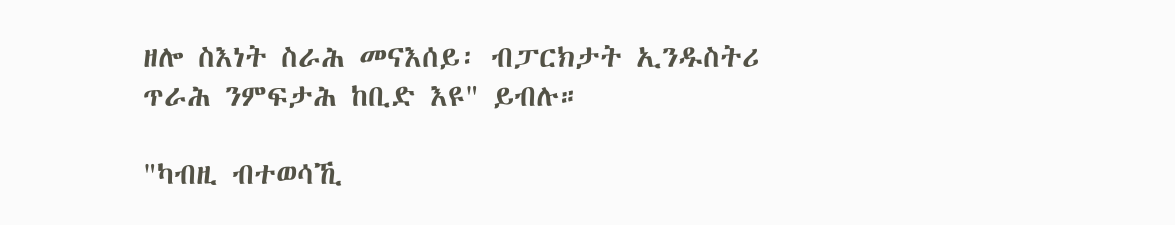ዘሎ ስእነት ስራሕ መናእሰይ፡ ብፓርክታት ኢንዱስትሪ ጥራሕ ንምፍታሕ ከቢድ እዩ" ይብሉ።

"ካብዚ ብተወሳኺ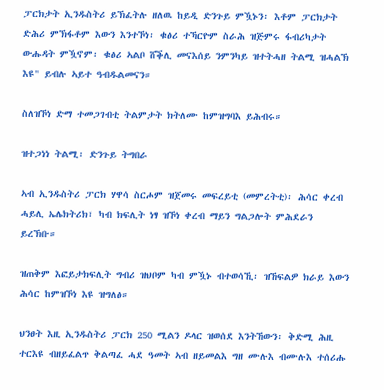ፓርክታት ኢንዱስትሪ ይኽፈትሉ ዘለዉ ከይዲ ድንጉይ ምዃኑን፡ እቶም ፓርክታት ድሕሪ ምኽፋቶም እውን እንተኾነ፡ ቁፅሪ ተኻርዮም ስራሕ ዝጅምሩ ፋብሪካታት ውሑዳት ምዃኖም፡ ቁፅሪ ኣልቦ ሸቕሊ መናእሰይ ንምንካይ ዝተትሓዘ ትልሚ ዝሓልኽ እዩ" ይብሉ ኣይተ ዓብዱልመናን።

ስለዝኾነ ድማ ተመጋገብቲ ትልምታት ክትለሙ ከምዝግባእ ይሕብሩ።

ዝተጋነነ ትልሚ፡ ድንጉይ ትግበራ

ኣብ ኢንዱስትሪ ፓርክ ሃዋሳ ስርሖም ዝጀመሩ መፍረይቲ (መምረትቲ)፡ ሕሳር ቀረብ ሓይሊ ኤሌክትሪክ፣ ካብ ክፍሊት ነፃ ዝኾነ ቀረብ ማይን ግልጋሎት ምሕደራን ይረኽቡ።

ዝጠቅም እፎይታክፍሊት ግብሪ ዝህቦም ካብ ምዃኑ ብተወሳኺ፡ ዝኸፍልዎ ክራይ እውን ሕሳር ከምዝኾነ እዩ ዝግለፅ።

ህንፀት እዚ ኢንዱስትሪ ፓርክ 250 ሚልን ዶላር ዝወሰደ እንትኸውን፡ ቅድሚ ሕዚ ተርእዩ ብዘይፈልጥ ቅልጣፈ ሓደ ዓመት ኣብ ዘይመልእ ግዘ ሙሉእ ብሙሉእ ተሰሪሑ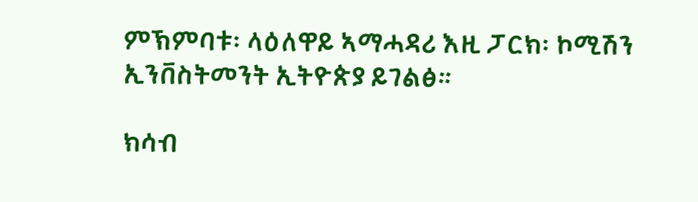ምኽምባቱ፡ ላዕለዋይ ኣማሓዳሪ እዚ ፓርክ፡ ኮሚሽን ኢንቨስትመንት ኢትዮጵያ ይገልፅ።

ክሳብ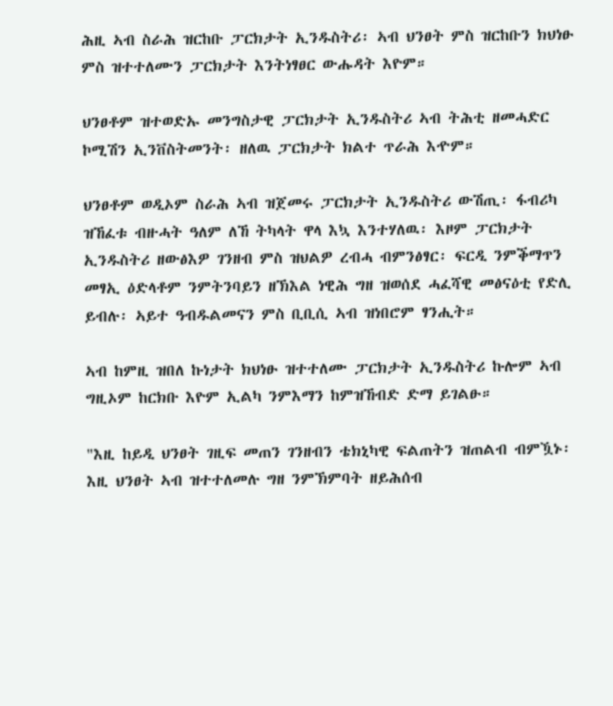ሕዚ ኣብ ስራሕ ዝርከቡ ፓርክታት ኢንዱስትሪ፡ ኣብ ህንፀት ምስ ዝርከቡን ክህነፁ ምስ ዝተተለሙን ፓርክታት እንትነፃፀር ውሑዳት እዮም።

ህንፀቶም ዝተወድኡ መንግስታዊ ፓርክታት ኢንዱስትሪ ኣብ ትሕቲ ዘመሓድር ኮሚሽን ኢንቨስትመንት፡ ዘለዉ ፓርክታት ክልተ ጥራሕ እዯም።

ህንፀቶም ወዲኦም ስራሕ ኣብ ዝጀመሩ ፓርክታት ኢንዱስትሪ ውሽጢ፡ ፋብሪካ ዝኸፈቱ ብዙሓት ዓለም ለኸ ትካላት ዋላ እኳ እንተሃለዉ፡ እዞም ፓርክታት ኢንዱስትሪ ዘውፅእዎ ገንዘብ ምስ ዝህልዎ ረብሓ ብምንፅፃር፡ ፍርዲ ንምቕማጥን መፃኢ ዕድላቶም ንምትንባይን ዘኽእል ነዊሕ ግዘ ዝወሰደ ሓፈሻዊ መፅናዕቲ የድሊ ይብሉ፡ ኣይተ ዓብዱልመናን ምስ ቢቢሲ ኣብ ዝነበሮም ፃንሒት።

ኣብ ከምዚ ዝበለ ኩነታት ክህነፁ ዝተተለሙ ፓርክታት ኢንዱስትሪ ኩሎም ኣብ ግዚኦም ከርክቡ እዮም ኢልካ ንምእማን ከምዝኸብድ ድማ ይገልፁ።

"እዚ ከይዲ ህንፀት ገዚፍ መጠን ገንዘብን ቴክኒካዊ ፍልጠትን ዝጠልብ ብምዃኑ፡ እዚ ህንፀት ኣብ ዝተተለመሉ ግዘ ንምኽምባት ዘይሕሰብ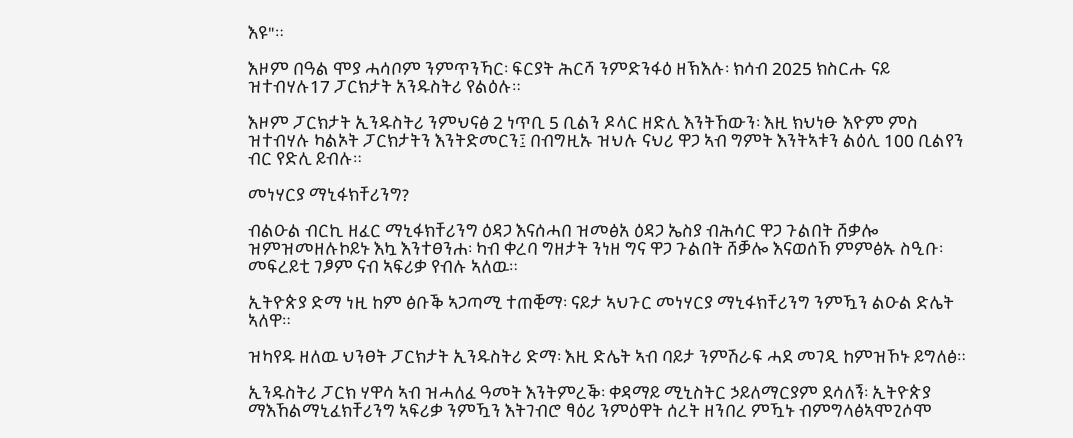እዩ"።

እዞም በዓል ሞያ ሓሳቦም ንምጥንኻር፡ ፍርያት ሕርሻ ንምድንፋዕ ዘኽእሉ፡ ክሳብ 2025 ክስርሑ ናይ ዝተብሃሉ17 ፓርክታት አንዱስትሪ የልዕሉ።

እዞም ፓርክታት ኢንዱስትሪ ንምህናፅ 2 ነጥቢ 5 ቢልን ዶላር ዘድሊ እንትኸውን፡ እዚ ክህነፁ እዮም ምስ ዝተብሃሉ ካልኦት ፓርክታትን እንትድመርን፤ በብግዚኡ ዝህሉ ናህሪ ዋጋ ኣብ ግምት እንትኣቱን ልዕሊ 100 ቢልየን ብር የድሊ ይብሉ።

መነሃርያ ማኒፋክቸሪንግ?

ብልዑል ብርኪ ዘፈር ማኒፋክቸሪንግ ዕዳጋ እናሰሓበ ዝመፅአ ዕዳጋ ኤስያ ብሕሳር ዋጋ ጉልበት ሸቃሎ ዝምዝመዘሉኮይኑ እኳ እንተፀንሐ፡ ካብ ቀረባ ግዘታት ንነዘ ግና ዋጋ ጉልበት ሸቓሎ እናወሰኸ ምምፅኡ ስዒቡ፡ መፍረይቲ ገፆም ናብ ኣፍሪቃ የብሉ ኣለዉ።

ኢትዮጵያ ድማ ነዚ ከም ፅቡቕ ኣጋጣሚ ተጠቒማ፡ ናይታ ኣህጉር መነሃርያ ማኒፋክቸሪንግ ንምዃን ልዑል ድሌት ኣለዋ።

ዝካየዱ ዘለዉ ህንፀት ፓርክታት ኢንዱስትሪ ድማ፡ እዚ ድሌት ኣብ ባይታ ንምሽራፍ ሓደ መገዲ ከምዝኾኑ ይግለፅ።

ኢንዱስትሪ ፓርክ ሃዋሳ ኣብ ዝሓለፈ ዓመት እንትምረቕ፡ ቀዳማይ ሚኒስትር ኃይለማርያም ደሳለኝ፡ ኢትዮጵያ ማእኸልማኒፈክቸሪንግ ኣፍሪቃ ንምዃን እትገብሮ ፃዕሪ ንምዕዋት ሰረት ዘንበረ ምዃኑ ብምግላፅኣሞጊሶሞ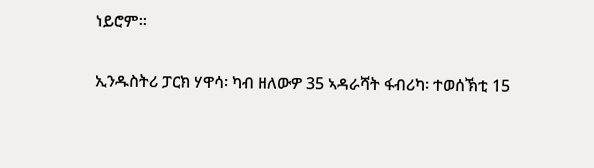ነይሮም።

ኢንዱስትሪ ፓርክ ሃዋሳ፡ ካብ ዘለውዎ 35 ኣዳራሻት ፋብሪካ፡ ተወሰኽቲ 15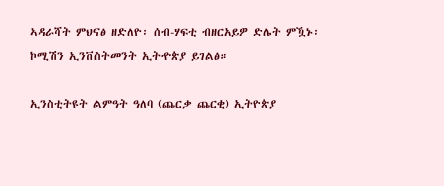ኣዳራሻት ምህናፅ ዘድለዮ፡ ሰብ-ሃፍቲ ብዘርአይዎ ድሌት ምዃኑ፡ ኮሚሽን ኢንቨስትመንት ኢትዯጵያ ይገልፅ።

ኢንስቲትዩት ልምዓት ዓለባ (ጨርቃ ጨርቂ) ኢትዮጵያ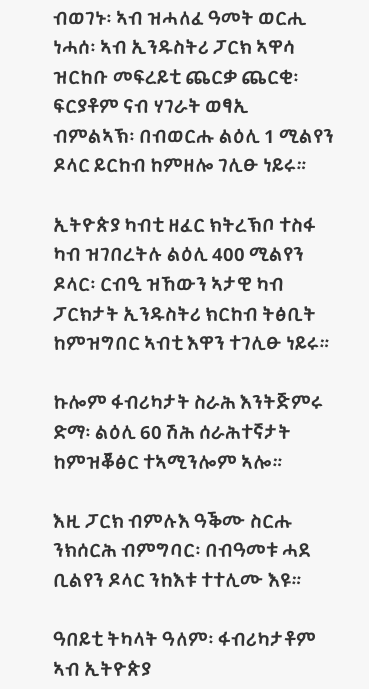ብወገኑ፡ ኣብ ዝሓለፈ ዓመት ወርሒ ነሓሰ፡ ኣብ ኢንዱስትሪ ፓርክ ኣዋሳ ዝርከቡ መፍረይቲ ጨርቃ ጨርቂ፡ ፍርያቶም ናብ ሃገራት ወፃኢ ብምልኣኽ፡ በብወርሑ ልዕሊ 1 ሚልየን ዶላር ይርከብ ከምዘሎ ገሊፁ ነይሩ።

ኢትዮጵያ ካብቲ ዘፈር ክትረኽቦ ተስፋ ካብ ዝገበረትሉ ልዕሊ 400 ሚልየን ዶላር፡ ርብዒ ዝኸውን ኣታዊ ካብ ፓርክታት ኢንዱስትሪ ክርከብ ትፅቢት ከምዝግበር ኣብቲ እዋን ተገሊፁ ነይሩ።

ኩሎም ፋብሪካታት ስራሕ እንትጅምሩ ድማ፡ ልዕሊ 60 ሽሕ ሰራሕተኛታት ከምዝቖፅር ተኣሚንሎም ኣሎ።

እዚ ፓርክ ብምሉእ ዓቕሙ ስርሑ ንክሰርሕ ብምግባር፡ በብዓመቱ ሓደ ቢልየን ዶላር ንከእቱ ተተሊሙ እዩ።

ዓበይቲ ትካላት ዓለም፡ ፋብሪካታቶም ኣብ ኢትዮጵያ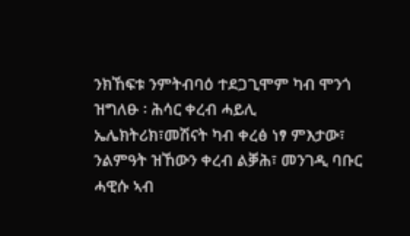ንክኸፍቱ ንምትብባዕ ተደጋጊሞም ካብ ሞንጎ ዝግለፁ ፡ ሕሳር ቀረብ ሓይሊ ኤሌክትሪክ፣መሽናት ካብ ቀረፅ ነፃ ምእታው፣ ንልምዓት ዝኸውን ቀረብ ልቓሕ፣ መንገዲ ባቡር ሓዊሱ ኣብ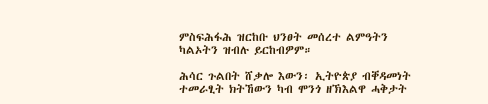ምስፍሕፋሕ ዝርከቡ ህንፀት መሰረተ ልምዓትን ካልኦትን ዝብሉ ይርከብዎም።

ሕሳር ጉልበት ሸቃሎ እውን፡ ኢትዮጵያ ብቐዳመነት ተመራፂት ክትኸውን ካብ ሞንጎ ዘኽእልዋ ሓቅታት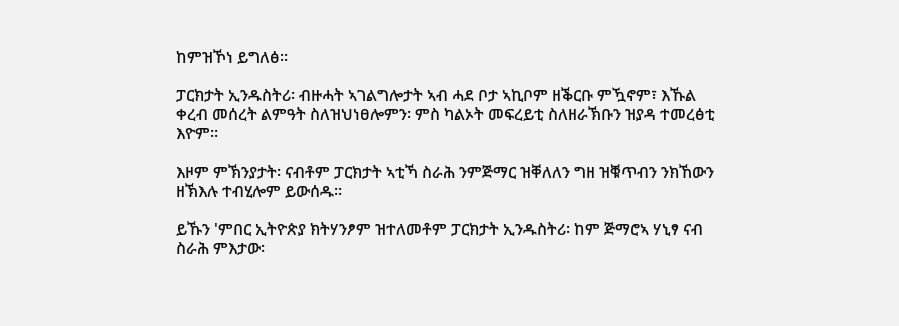ከምዝኾነ ይግለፅ።

ፓርክታት ኢንዱስትሪ፡ ብዙሓት ኣገልግሎታት ኣብ ሓደ ቦታ ኣኪቦም ዘቕርቡ ምዃኖም፣ እኹል ቀረብ መሰረት ልምዓት ስለዝህነፀሎምን፡ ምስ ካልኦት መፍረይቲ ስለዘራኽቡን ዝያዳ ተመረፅቲ እዮም።

እዞም ምኽንያታት፡ ናብቶም ፓርክታት ኣቲኻ ስራሕ ንምጅማር ዝቐለለን ግዘ ዝቑጥብን ንክኸውን ዘኽእሉ ተብሂሎም ይውሰዱ።

ይኹን 'ምበር ኢትዮጵያ ክትሃንፆም ዝተለመቶም ፓርክታት ኢንዱስትሪ፡ ከም ጅማሮኣ ሃኒፃ ናብ ስራሕ ምእታው፡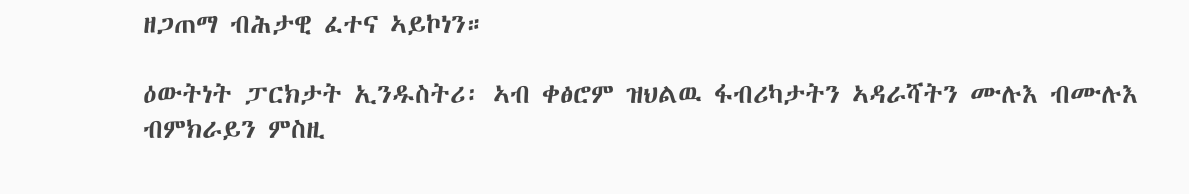ዘጋጠማ ብሕታዊ ፈተና ኣይኮነን።

ዕውትነት ፓርክታት ኢንዱስትሪ፡ ኣብ ቀፅሮም ዝህልዉ ፋብሪካታትን ኣዳራሻትን ሙሉእ ብሙሉእ ብምክራይን ምስዚ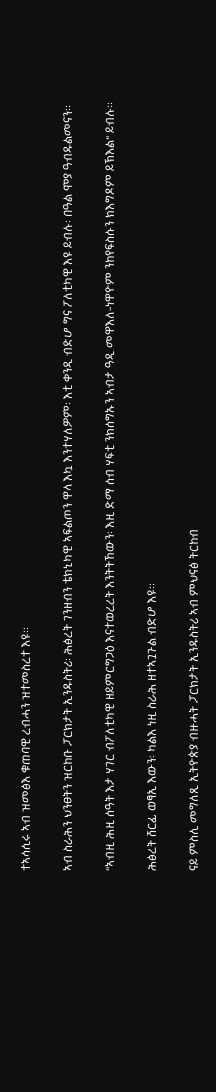ተኣሳሲሩ ኣብ ዝመፅእ ቁጠባዊ ረብሓን ዝተመስረተ እዩ።

ኣብ ስራሕን ህንፀትን ዝርከቡ ፓርክታት ኢንዱስትሪ፡ ሕፅረት ገንዘብን ቴክኒካዊ ኣፍልጦን ዋላ እኳ እንተሃለዎም፡ እቲ ቀንዲ ብድሆ ግና ፖለቲካዊ እዩ ይብሉ፡ በዓል ሞያ ዓብዱልመናን።

"ኣብዚ ሕዚ ሰዓት እታ ሃገር ብፖለቲካዊ ዘይምርግጋዕ እናተወረረት እንትትኸውን፡ እዚ ድማ ሰብ ሃፍቲ ንክሰግኡን ኣብታ ዓዲ መዋእለ-ነዋዮም ንከየፍስሱን ክእግዶም ይኽእል" ይብሉ።

ሕፅረት ሸርፊ ወፃኢ እውን፡ ካልእ ነዚ ስራሕ ዘተኣጓጉል ብድሆ እዩ።

ናይ ምስሊ መግለጺ ኢትዮጵያ ብዙሓት ፓርክታት ኢንዱስትሪ ኣብ ምህናፅ ትርከብ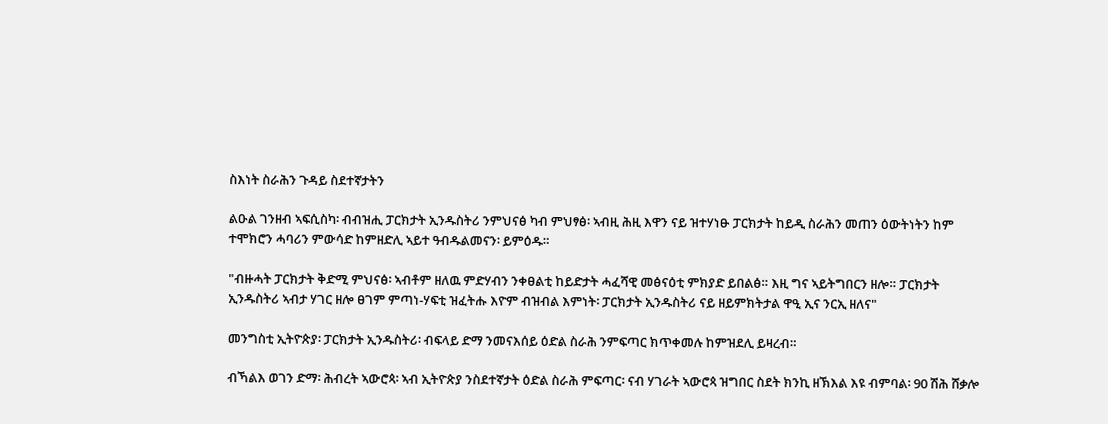ስእነት ስራሕን ጉዳይ ስደተኛታትን

ልዑል ገንዘብ ኣፍሲስካ፡ ብብዝሒ ፓርክታት ኢንዱስትሪ ንምህናፅ ካብ ምህፃፅ፡ ኣብዚ ሕዚ እዋን ናይ ዝተሃነፁ ፓርክታት ከይዲ ስራሕን መጠን ዕውትነትን ከም ተሞክሮን ሓባሪን ምውሳድ ከምዘድሊ ኣይተ ዓብዱልመናን፡ ይምዕዱ።

"ብዙሓት ፓርክታት ቅድሚ ምህናፅ፡ ኣብቶም ዘለዉ ምድሃብን ንቀፀልቲ ከይድታት ሓፈሻዊ መፅናዕቲ ምክያድ ይበልፅ። እዚ ግና ኣይትግበርን ዘሎ። ፓርክታት ኢንዱስትሪ ኣብታ ሃገር ዘሎ ፀገም ምጣነ-ሃፍቲ ዝፈትሑ እዮም ብዝብል እምነት፡ ፓርክታት ኢንዱስትሪ ናይ ዘይምክትታል ዋዒ ኢና ንርኢ ዘለና"

መንግስቲ ኢትዮጵያ፡ ፓርክታት ኢንዱስትሪ፡ ብፍላይ ድማ ንመናእሰይ ዕድል ስራሕ ንምፍጣር ክጥቀመሉ ከምዝደሊ ይዛረብ።

ብኻልእ ወገን ድማ፡ ሕብረት ኣውሮጳ፡ ኣብ ኢትዮጵያ ንስደተኛታት ዕድል ስራሕ ምፍጣር፡ ናብ ሃገራት ኣውሮጳ ዝግበር ስደት ክንኪ ዘኽእል እዩ ብምባል፡ 90 ሽሕ ሸቃሎ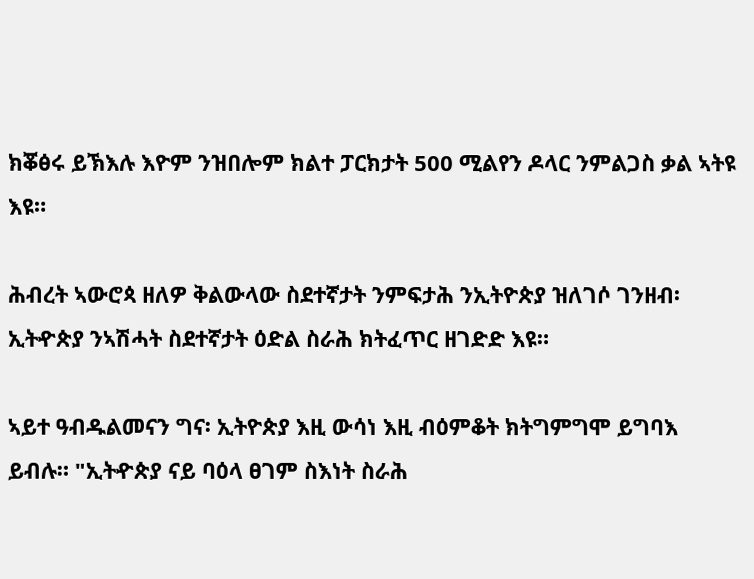ክቖፅሩ ይኽእሉ እዮም ንዝበሎም ክልተ ፓርክታት 500 ሚልየን ዶላር ንምልጋስ ቃል ኣትዩ እዩ።

ሕብረት ኣውሮጳ ዘለዎ ቅልውላው ስደተኛታት ንምፍታሕ ንኢትዮጵያ ዝለገሶ ገንዘብ፡ ኢትዯጵያ ንኣሽሓት ስደተኛታት ዕድል ስራሕ ክትፈጥር ዘገድድ እዩ።

ኣይተ ዓብዱልመናን ግና፡ ኢትዮጵያ እዚ ውሳነ እዚ ብዕምቆት ክትግምግሞ ይግባእ ይብሉ። "ኢትዯጵያ ናይ ባዕላ ፀገም ስእነት ስራሕ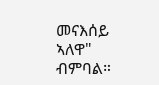መናእሰይ ኣለዋ" ብምባል።